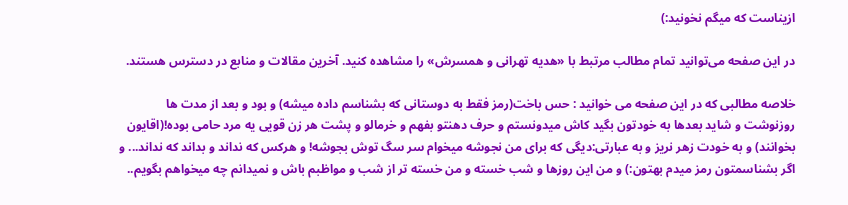ازیناست که میگم نخونید:)

در این صفحه می‌توانید تمام مطالب مرتبط با «هدیه تهرانی و همسرش» را مشاهده کنید. آخرین مقالات و منابع در دسترس هستند.

خلاصه مطالبی که در این صفحه می خوانید : حس باخت(رمز فقط به دوستانی که بشناسم داده میشه) و بود و بعد از مدت ها روزنوشت و شاید بعدها به خودتون بگید کاش میدونستم و حرف دهنتو بفهم و خرمالو و پشت هر زن قویی یه مرد حامی بوده!(اقایون بخوانند) و به خودت زهر نریز و به عبارتی:دیگی که برای من نجوشه میخوام سر سگ توش بجوشه! و هرکس که نداند و بداند که نداند... و اگر بشناسمتون رمز میدم بهتون:) و من این روزها و شب خسته و من خسته تر از شب و مواظبم باش و نمیدانم چه میخواهم بگویم..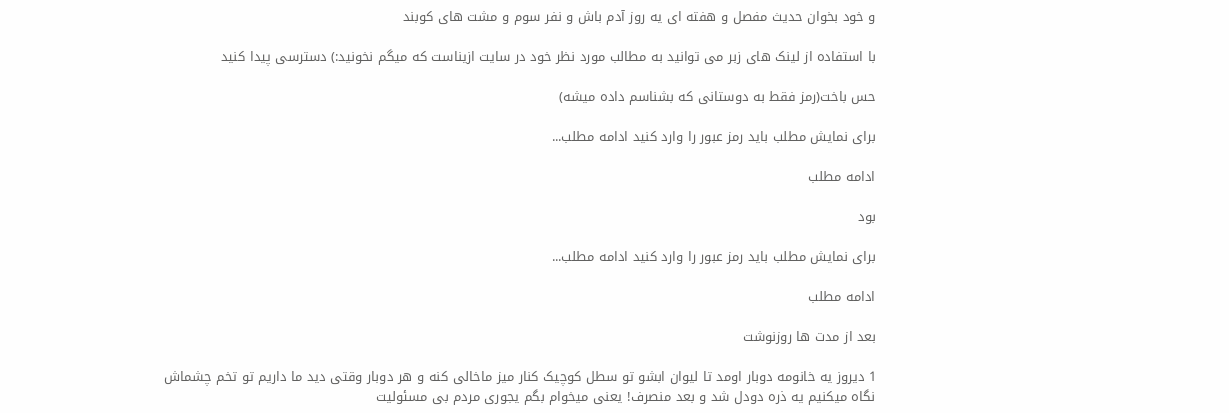و خود بخوان حدیث مفصل و هفته ای یه روز آدم باش و نفر سوم و مشت های کوبند

با استفاده از لینک های زبر می توانید به مطالب مورد نظر خود در سایت ازیناست که میگم نخونید:) دسترسی پیدا کنید

حس باخت(رمز فقط به دوستانی که بشناسم داده میشه)

برای نمایش مطلب باید رمز عبور را وارد کنید ادامه مطلب...

ادامه مطلب

بود

برای نمایش مطلب باید رمز عبور را وارد کنید ادامه مطلب...

ادامه مطلب

بعد از مدت ها روزنوشت

1 دیروز یه خانومه دوبار اومد تا لیوان ابشو تو سطل کوچیک کنار میز ماخالی کنه و هر دوبار وقتی دید ما داریم تو تخم چشماش نگاه میکنیم یه ذره دودل شد و بعد منصرف! یعنی میخوام بگم یجوری مردم بی مسئولیت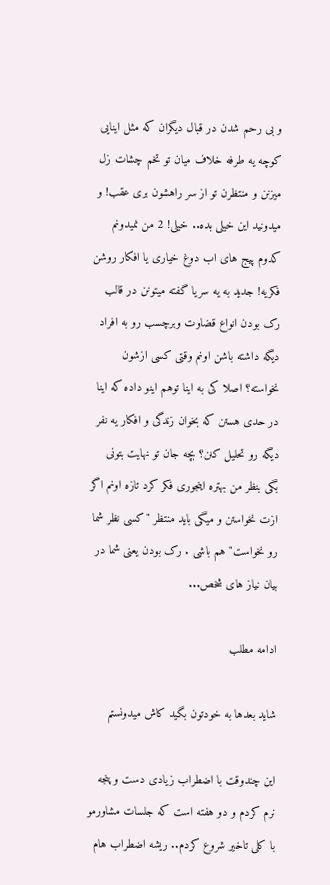و بی رحم شدن در قبال دیگران که مثل اینایی کوچه یه طرفه خلاف میان تو تخم چشات زل میزنن و منتظرن تو از سر راهشون بری عقب! و میدونید این خیلی بده.. خیلی! 2 من نمیدونم کدوم پیج های اب دوغ خیاری یا افکار روشن فکریه! جدید به یه سریا گفته میتونن در قالب رک بودن انواع قضاوت وبرچسب رو به افراد دیگه داشته باشن اونم وقتی کسی ازشون نخواسته؟ اصلا کی به اینا توهم اینو داده که اینا در حدی هستن که بخوان زندگی و افکار یه نفر دیگه رو تحلیل کنن؟ بچه جان تو نهایت بتونی بگی بنظر من بهتره اینجوری فکر کرد تازه اونم اگر ازت نخواستن و میگی باید منتظر "کسی نظر شما رو نخواست" هم باشی . رک بودن یعنی شما در بیان نیاز های شخص...

ادامه مطلب

شاید بعدها به خودتون بگید کاش میدونستم

این چندوقت با اضطراب زیادی دست و پنجه نرم کردم و دو هفته است که جلسات مشاورمو با کلی تاخیر شروع کردم.. ریشه اضطراب هام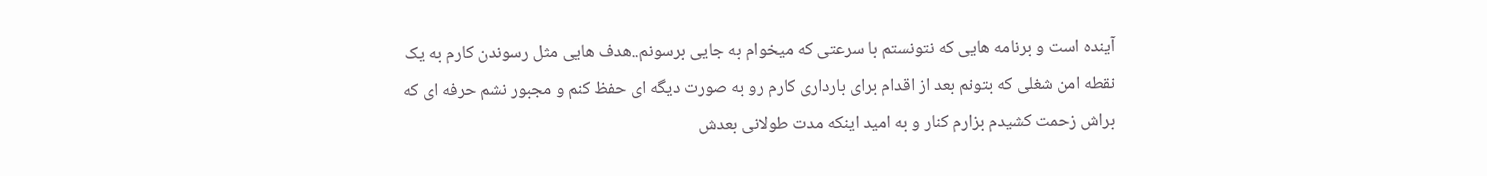آینده است و برنامه هایی که نتونستم با سرعتی که میخوام به جایی برسونم..هدف هایی مثل رسوندن کارم به یک نقطه امن شغلی که بتونم بعد از اقدام برای بارداری کارم رو به صورت دیگه ای حفظ کنم و مجبور نشم حرفه ای که براش زحمت کشیدم بزارم کنار و به امید اینکه مدت طولانی بعدش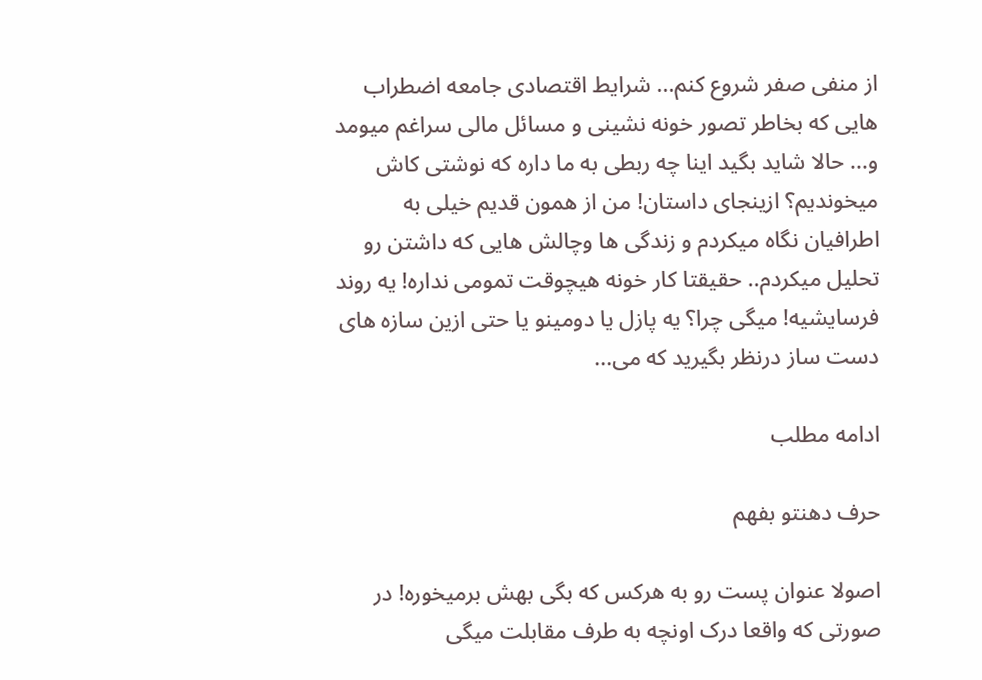از منفی صفر شروع کنم... شرایط اقتصادی جامعه اضطراب هایی که بخاطر تصور خونه نشینی و مسائل مالی سراغم میومد و... حالا شاید بگید اینا چه ربطی به ما داره که نوشتی کاش میخوندیم؟ ازینجای داستان! من از همون قدیم خیلی به اطرافیان نگاه میکردم و زندگی ها وچالش هایی که داشتن رو تحلیل میکردم.. حقیقتا کار خونه هیچوقت تمومی نداره! یه روند فرسایشیه! میگی چرا؟ یه پازل یا دومینو یا حتی ازین سازه های دست ساز درنظر بگیرید که می...

ادامه مطلب

حرف دهنتو بفهم

اصولا عنوان پست رو به هرکس که بگی بهش برمیخوره! در صورتی که واقعا درک اونچه به طرف مقابلت میگی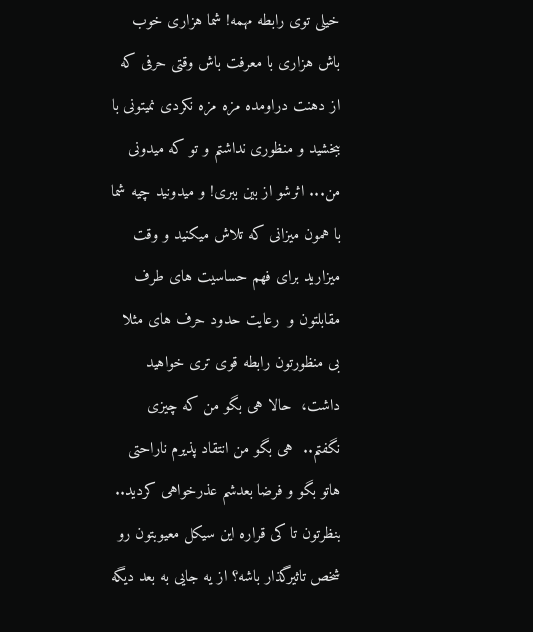خیلی توی رابطه مهمه! شما هزاری خوب باش هزاری با معرفت باش وقتی حرفی که از دهنت دراومده مزه مزه نکردی نمیتونی با ببخشید و منظوری نداشتم و تو که میدونی من... اثرشو از بین ببری! و میدونید چیه شما با همون میزانی که تلاش میکنید و وقت میزارید برای فهم حساسیت های طرف مقابلتون و  رعایت حدود حرف های مثلا بی منظورتون رابطه قوی تری خواهید داشت،  حالا هی بگو من که چیزی نگفتم..  هی بگو من انتقاد پذیرم ناراحتی هاتو بگو و فرضا بعدشم عذرخواهی کردید.. بنظرتون تا کی قراره این سیکل معیوبتون رو شخص تاثیرگذار باشه؟ از یه جایی به بعد دیگه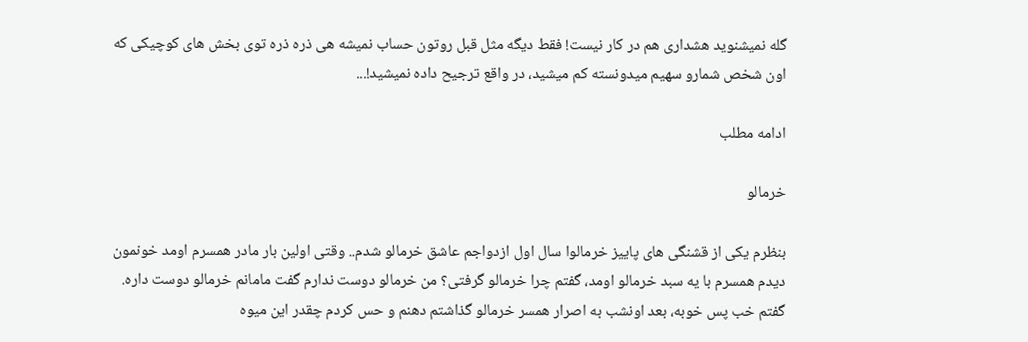گله نمیشنوید هشداری هم در کار نیست! فقط دیگه مثل قبل روتون حساب نمیشه هی ذره ذره توی بخش های کوچیکی که اون شخص شمارو سهیم میدونسته کم میشید، در واقع ترجیح داده نمیشید!...

ادامه مطلب

خرمالو

بنظرم یکی از قشنگی های پاییز خرمالوا سال اول ازدواجم عاشق خرمالو شدم.. وقتی اولین بار مادر همسرم اومد خونمون  دیدم همسرم با یه سبد خرمالو اومد، گفتم چرا خرمالو گرفتی؟ من خرمالو دوست ندارم گفت مامانم خرمالو دوست داره. گفتم خب پس خوبه، بعد اونشب به اصرار همسر خرمالو گذاشتم دهنم و حس کردم چقدر این میوه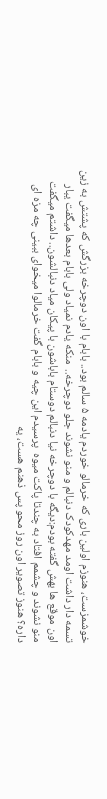خوشمزست، هنوزم اولین باری که خرمالو خوردم یادمه ۵ سالم بود.. بابام با اون دوچرخه بزرگش که پشتش به زین تسمه دار داشت اومد مهدکودک دنبالم و منو نشوند جلو دوچرخه..  منکه یادم نمیاد ولی بابام بعدها میگفت یبار اون موقع ها بهش گفته بودم:دیگه با دوچرخه نیا دنبالم دوستام باباشون با پیکان میاد دنبالشون.. داشتم میگفت منو نشوند و چشمم افتاد به چندتا پاکت میوه  پرسیدم این چیه و بابام گفت خرمالوا میخوای ببینی چه مزه ای داره؟ هنوز تصویر اون روز محو پس ذهنم هست، یه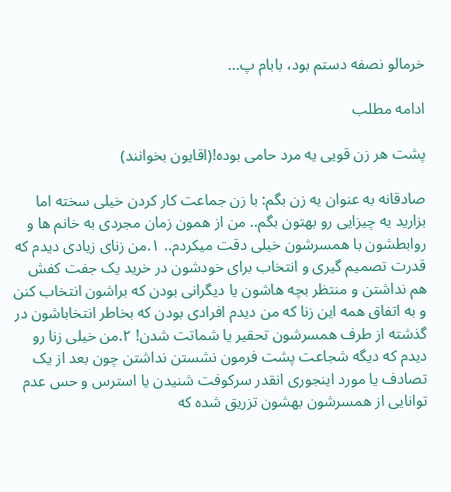خرمالو نصفه دستم بود، بابام پ...

ادامه مطلب

پشت هر زن قویی یه مرد حامی بوده!(اقایون بخوانند)

صادقانه به عنوان یه زن بگم: با زن جماعت کار کردن خیلی سخته اما بزارید یه چیزایی رو بهتون بگم.. من از همون زمان مجردی به خانم ها و روابطشون با همسرشون خیلی دقت میکردم.. ۱.من زنای زیادی دیدم که قدرت تصمیم گیری و انتخاب برای خودشون در خرید یک جفت کفش هم نداشتن و منتظر بچه هاشون یا دیگرانی بودن که براشون انتخاب کنن و به اتفاق همه این زنا که من دیدم افرادی بودن که بخاطر انتخاباشون در گذشته از طرف همسرشون تحقیر یا شماتت شدن! ۲.من خیلی زنا رو دیدم که دیگه شجاعت پشت فرمون نشستن نداشتن چون بعد از یک تصادف یا مورد اینجوری انقدر سرکوفت شنیدن یا استرس و حس عدم توانایی از همسرشون بهشون تزریق شده که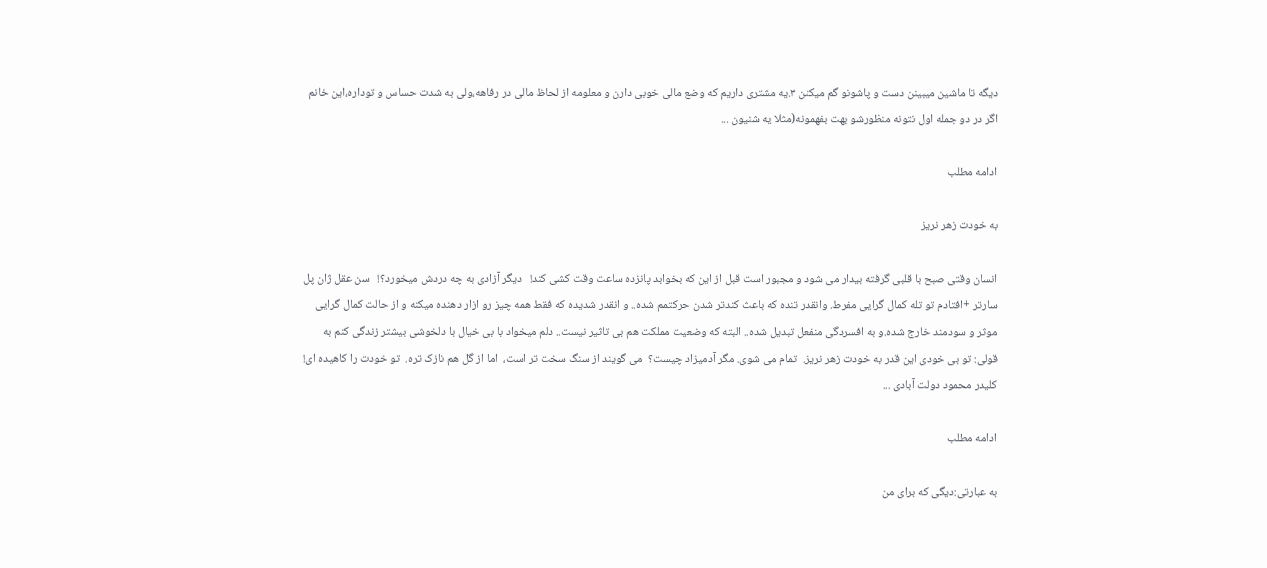دیگه تا ماشین میبینن دست و پاشونو گم میکنن ۳.یه مشتری داریم که وضع مالی خوبی دارن و معلومه از لحاظ مالی در رفاهه،ولی به شدت حساس و توداره،این خانم اگر در دو جمله اول نتونه منظورشو بهت بفهمونه(مثلا یه شنیون ...

ادامه مطلب

به خودت زهر نریز

انسان وقتی صبح با قلبی گرفته بیدار می شود و مجبور است قبل از این که بخوابد پانزده ساعت وقت کشی کند!   دیگر آزادی به چه دردش میخورد؟!   سن عقل ژان پل سارتر +افتادم تو تله کمال گرایی مفرط. وانقدر تنده که باعث کندتر شدن حرکتمم شده.. و انقدر شدیده که فقط همه چیز رو ازار دهنده میکنه و از حالت کمال گرایی موثر و سودمند خارج شده.و به افسردگی منفعل تبدیل شده.. البته که وضعیت مملکت هم بی تاثیر نیست.. دلم میخواد با بی خیال با دلخوشی بیشتر زندگی کنم به قولی: تو بی خودی این قدر به خودت زهر نریز.  تمام می شوی. مگر آدمیزاد چیست؟  می گویند از سنگ سخت تر است،  اما از گل هم نازک تره.  تو خودت را کاهیده ای!   کلیدر محمود دولت آبادی ...

ادامه مطلب

به عبارتی:دیگی که برای من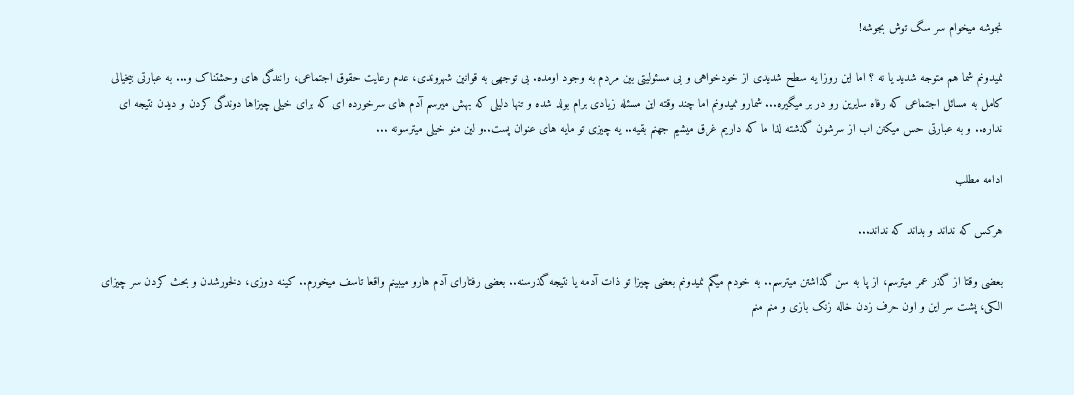نجوشه میخوام سر سگ توش بجوشه!

نمیدونم شما هم متوجه شدید یا نه ؟ اما این روزا یه سطح شدیدی از خودخواهی و بی مسئولیتی بین مردم به وجود اومده. بی توجهی به قوانین شهروندی، عدم رعایت حقوق اجتماعی، رانندگی های وحشتناک و... به عبارتی بیخیالی کامل به مسائل اجتماعی که رفاه سایرین رو در بر میگیره... شمارو نمیدونم اما چند وقته این مسئله زیادی برام بولد شده و تنها دلیلی که بهش میرسم آدم های سرخورده ای که برای خیلی چیزاها دوندگی کردن و دیدن نتیجه ای نداره.. و به عبارتی حس میکنن اب از سرشون گذشته لذا ما که داریم غرق میشیم جهنم بقیه.. یه چیزی تو مایه های عنوان پست..و لین منو خیلی میترسونه ...

ادامه مطلب

هرکس که نداند و بداند که نداند...

بعضی وقتا از گذر عمر میترسم، از پا به سن گذاشتن میترسم.. به خودم میگم نمیدونم بعضی چیزا تو ذات آدمه یا نتیجه گذرسنه.. بعضی رفتارای آدم هارو میبینم واقعا تاسف میخورم.. کینه دوزی، دلخورشدن و بحث کردن سر چیزای الکی، پشت سر این و اون حرف زدن خاله زنک بازی و منم منم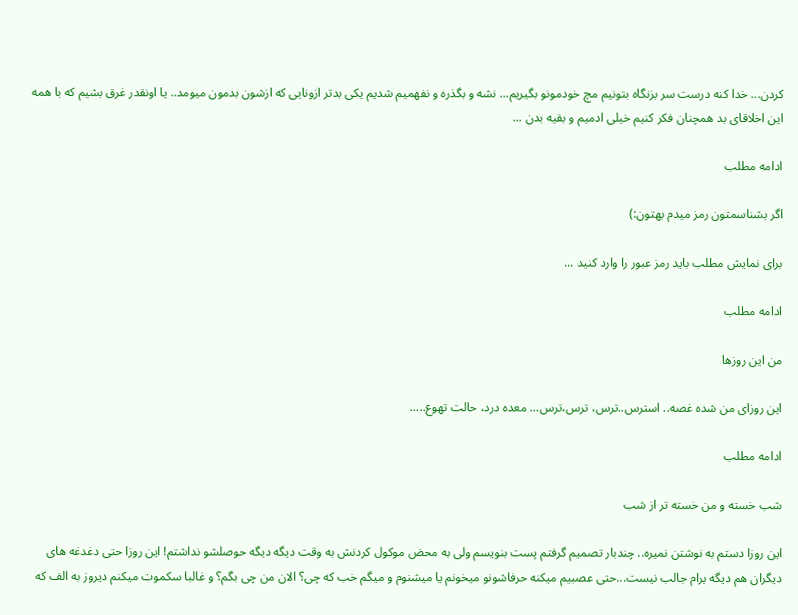کردن... خدا کنه درست سر بزنگاه بتونیم مچ خودمونو بگیریم... نشه و بگذره و نفهمیم شدیم یکی بدتر ازونایی که ازشون بدمون میومد.. یا اونقدر غرق بشیم که با همه این اخلاقای بد همچنان فکر کنیم خیلی ادمیم و بقیه بدن ...

ادامه مطلب

اگر بشناسمتون رمز میدم بهتون:)

برای نمایش مطلب باید رمز عبور را وارد کنید ...

ادامه مطلب

من این روزها

این روزای من شده غصه.. استرس..ترس، ترس،ترس... معده درد، حالت تهوع.....

ادامه مطلب

شب خسته و من خسته تر از شب

این روزا دستم به نوشتن نمیره.. چندبار تصمیم گرفتم پست بنویسم ولی به محض موکول کردنش به وقت دیگه دیگه حوصلشو نداشتم! این روزا حتی دغدغه های دیگران هم دیگه برام جالب نیست...حتی عصبیم میکنه حرفاشونو میخونم یا میشنوم و میگم خب که چی؟ الان من چی بگم؟ و غالبا سکموت میکنم دیروز به الف که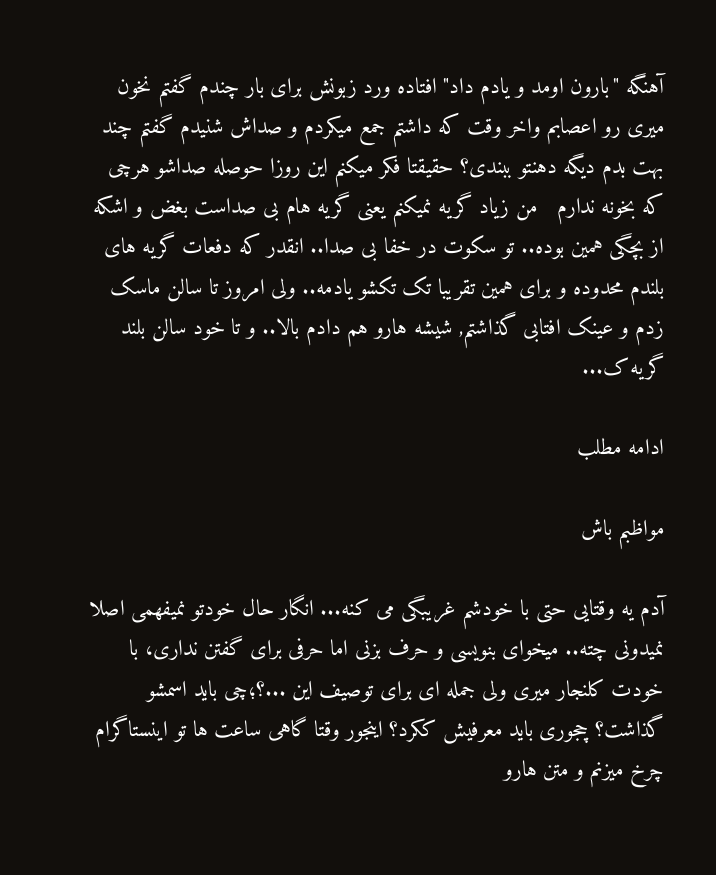آهنگه "بارون اومد و یادم داد" افتاده ورد زبونش برای بار چندم گفتم نخون میری رو اعصابم واخر وقت که داشتم جمع میکردم و صداش شنیدم گفتم چند بهت بدم دیگه دهنتو ببندی؟ حقیقتا فکر میکنم این روزا حوصله صداشو هرچی که بخونه ندارم   من زیاد گریه نمیکنم یعنی گریه هام بی صداست بغض و اشکه از بچگی همین بوده.. تو سکوت در خفا بی صدا.. انقدر که دفعات گریه های بلندم محدوده و برای همین تقریبا تک تکشو یادمه.. ولی امروز تا سالن ماسک زدم و عینک افتابی گذاشتم, شیشه هارو هم دادم بالا.. و تا خود سالن بلند گریه ک...

ادامه مطلب

مواظبم باش

آدم یه وقتایی حتی با خودشم غریبگی می کنه... انگار حال خودتو نمیفهمی اصلا نمیدونی چته.. میخوای بنویسی و حرف بزنی اما حرفی برای گفتن نداری، با خودت کلنجار میری ولی جمله ای برای توصیف این ...؟؛چی باید اسمشو گذاشت؟ چجوری باید معرفیش ککرد؟ اینجور وقتا گاهی ساعت ها تو اینستاگرام چرخ میزنم و متن هارو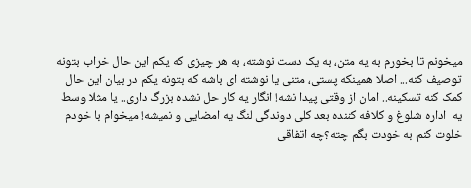میخونم تا بخورم به یه متن، به یک دست نوشته، به هر چیزی که یکم این حال خراب بتونه توصیف کنه... اصلا همینکه پستی، متنی یا نوشته ای باشه که بتونه یکم در بیان این حال کمک کنه تسکینه.. امان از وقتی پیدا نشه! انگار یه کار حل نشده بزرگ داری.. یا مثلا وسط یه  اداره شلوغ و کلافه کننده بعد کلی دوندگی لنگ یه امضایی و نمیشه! میخوام با خودم خلوت کنم به خودت بگم چته؟چه اتفاقی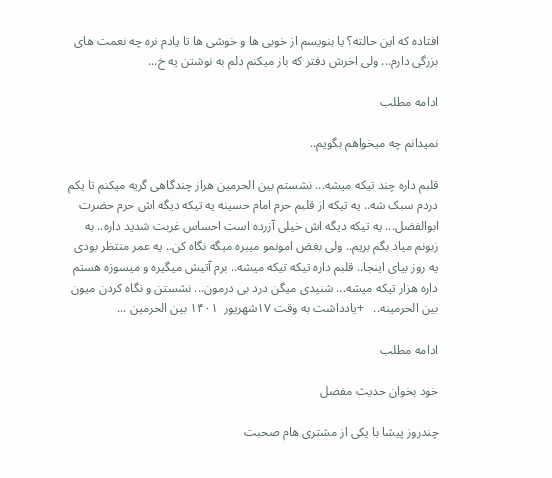افتاده که این حالته؟ یا بنویسم از خوبی ها و خوشی ها تا یادم نره چه نعمت های بزرگی دارم... ولی اخرش دفتر که باز میکنم دلم به نوشتن یه خ...

ادامه مطلب

نمیدانم چه میخواهم بگویم..

قلبم داره چند تیکه میشه... نشستم بین الحرمین هراز چندگاهی گریه میکنم تا یکم دردم سبک شه.. یه تیکه از قلبم حرم امام حسینه یه تیکه دیگه اش حرم حضرت ابوالفضل... یه تیکه دیگه اش خیلی آزرده است احساس غربت شدید داره.. به زبونم میاد بگم بریم.. ولی بغض امونمو میبره میگه نگاه کن.. یه عمر منتظر بودی یه روز بیای اینجا.. قلبم داره تیکه تیکه میشه.. برم آتیش میگیره و میسوزه هستم داره هزار تیکه میشه... شنیدی میگن درد بی درمون... نشستن و نگاه کردن میون بین الحرمینه..   +یادداشت به وقت ۱۷شهریور  ۱۴۰۱ بین الحرمین ...

ادامه مطلب

خود بخوان حدیث مفصل

چندروز پیشا با یکی از مشتری هام صحبت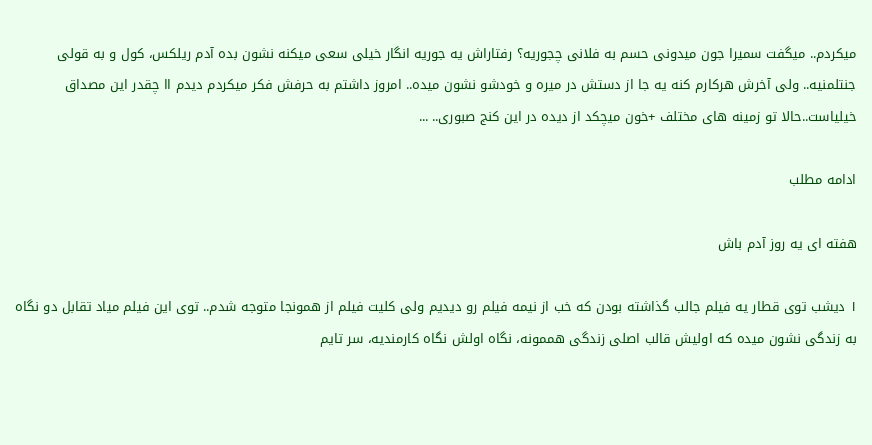میکردم.. میگفت سمیرا جون میدونی حسم به فلانی چجوریه؟ رفتاراش یه جوریه انگار خیلی سعی میکنه نشون بده آدم ریلکس، کول و به قولی جنتلمنیه.. ولی آخرش هرکارم کنه یه جا از دستش در میره و خودشو نشون میده.. امروز داشتم به حرفش فکر میکردم دیدم اا چقدر این مصداق خیلیاست..حالا تو زمینه های مختلف +خون میچکد از دیده در این کنج صبوری.. ...

ادامه مطلب

هفته ای یه روز آدم باش

۱ دیشب توی قطار یه فیلم جالب گذاشته بودن که خب از نیمه فیلم رو دیدیم ولی کلیت فیلم از همونجا متوجه شدم.. توی این فیلم میاد تقابل دو نگاه به زندگی نشون میده که اولیش قالب اصلی زندگی هممونه، نگاه اولش نگاه کارمندیه، سر تایم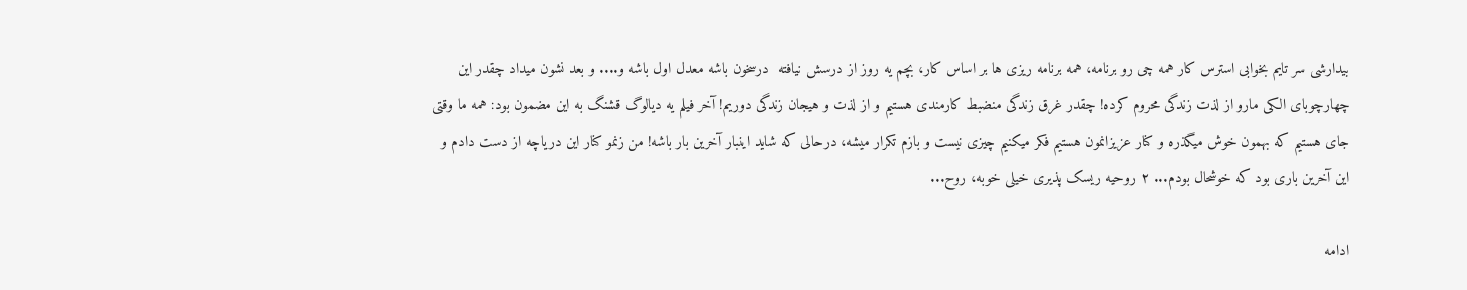بیدارشی سر تایم بخوابی استرس کار همه چی رو برنامه، همه برنامه ریزی ها بر اساس کار، بچم یه روز از درسش نیافته  درسخون باشه معدل اول باشه و.... و بعد نشون میداد چقدر این چهارچوبای الکی مارو از لذت زندگی محروم کرده! چقدر غرق زندگی منضبط کارمندی هستیم و از لذت و هیجان زندگی دوریم! آخر فیلم یه دیالوگ قشنگ به این مضمون بود: همه ما وقتی جای هستیم که بهمون خوش میگذره و کنار عزیزانمون هستیم فکر میکنیم چیزی نیست و بازم تکرار میشه، درحالی که شاید اینبار آخرین بار باشه! من زنمو کنار این دریاچه از دست دادم و این آخرین باری بود که خوشحال بودم... ۲ روحیه ریسک پذیری خیلی خوبه، روح...

ادامه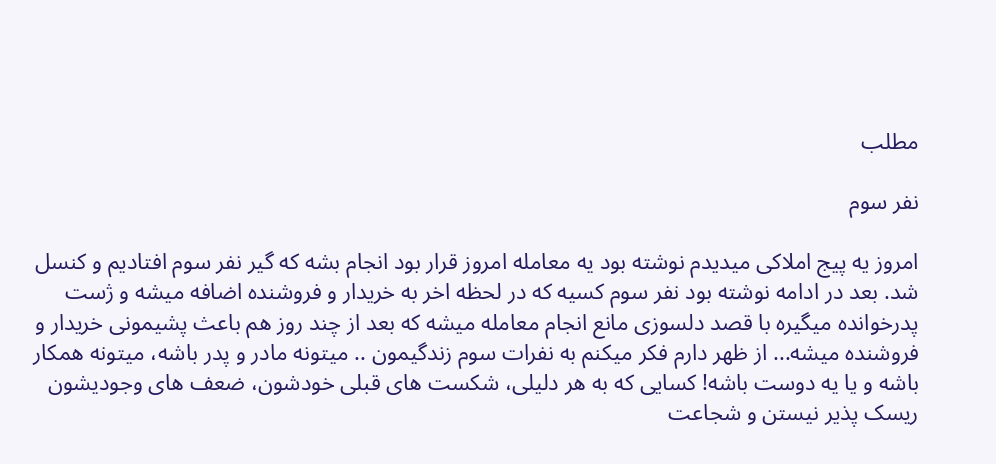مطلب

نفر سوم

امروز یه پیج املاکی میدیدم نوشته بود یه معامله امروز قرار بود انجام بشه که گیر نفر سوم افتادیم و کنسل شد. بعد در ادامه نوشته بود نفر سوم کسیه که در لحظه اخر به خریدار و فروشنده اضافه میشه و ژست پدرخوانده میگیره با قصد دلسوزی مانع انجام معامله میشه که بعد از چند روز هم باعث پشیمونی خریدار و فروشنده میشه... از ظهر دارم فکر میکنم به نفرات سوم زندگیمون .. میتونه مادر و پدر باشه، میتونه همکار باشه و یا یه دوست باشه! کسایی که به هر دلیلی، شکست های قبلی خودشون، ضعف های وجودیشون ریسک پذیر نیستن و شجاعت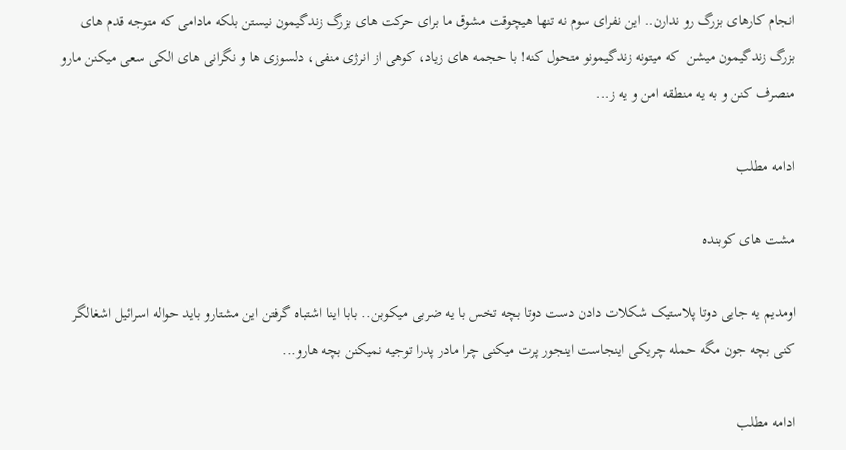انجام کارهای بزرگ رو ندارن.. این نفرای سوم نه تنها هیچوقت مشوق ما برای حرکت های بزرگ زندگیمون نیستن بلکه مادامی که متوجه قدم های بزرگ زندگیمون میشن  که میتونه زندگیمونو متحول کنه! با حجمه های زیاد، کوهی از انرژی منفی، دلسوزی ها و نگرانی های الکی سعی میکنن مارو منصرف کنن و به یه منطقه امن و یه ز...

ادامه مطلب

مشت های کوبنده

اومدیم یه جایی دوتا پلاستیک شکلات دادن دست دوتا بچه تخس با یه ضربی میکوبن.. بابا اینا اشتباه گرفتن این مشتارو باید حواله اسرائیل اشغالگر کنی بچه جون مگه حمله چریکی اینجاست اینجور پرت میکنی چرا مادر پدرا توجیه نمیکنن بچه هارو...

ادامه مطلب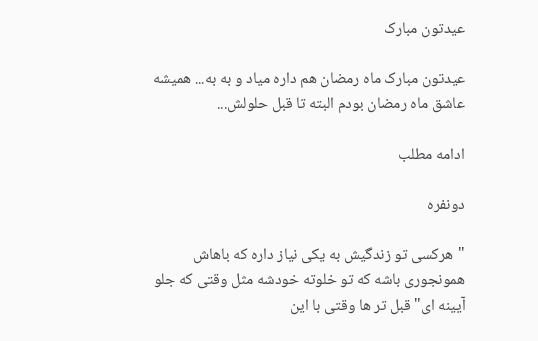عیدتون مبارک

عیدتون مبارک ماه رمضان هم داره میاد و به به... همیشه عاشق ماه رمضان بودم البته تا قبل حلولش...

ادامه مطلب

دونفره

"هرکسی تو زندگیش به یکی نیاز داره که باهاش همونجوری باشه که تو خلوته خودشه مثل وقتی که جلو آیینه ای" قبل تر ها وقتی با این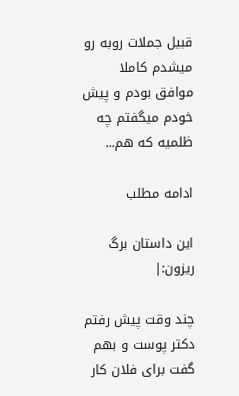قبیل جملات روبه رو میشدم کاملا موافق بودم و پیش خودم میگفتم چه ظلمیه که هم...

ادامه مطلب

این داستان برگ ریزون:|

چند وقت پیش رفتم دکتر پوست و بهم گفت برای فلان کار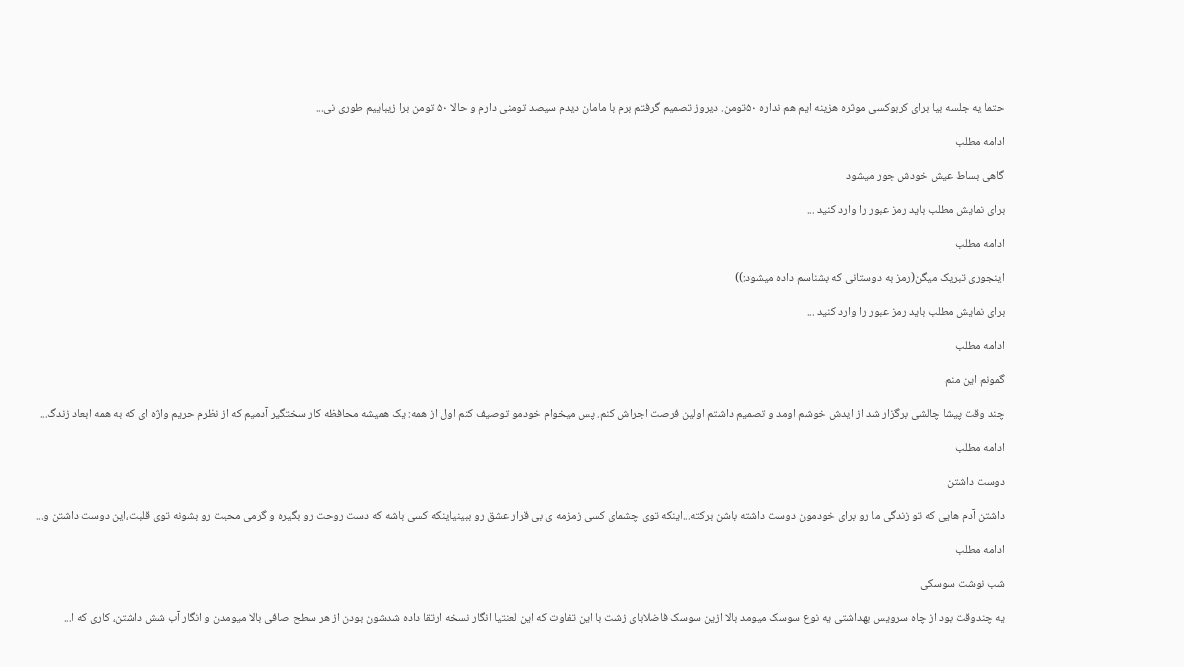حتما یه جلسه بیا برای کربوکسی موثره هزینه ایم هم نداره ۵۰تومن. دیروز تصمیم گرفتم برم با مامان دیدم سیصد تومنی دارم و حالا ۵۰ تومن برا زیباییم طوری نی...

ادامه مطلب

گاهی بساط عیش خودش جور میشود

برای نمایش مطلب باید رمز عبور را وارد کنید ...

ادامه مطلب

اینجوری تبریک میگن(رمز به دوستانی که بشناسم داده میشود:))

برای نمایش مطلب باید رمز عبور را وارد کنید ...

ادامه مطلب

گمونم این منم

چند وقت پیشا چالشی برگزار شد از ایدش خوشم اومد و تصمیم داشتم اولین فرصت اجراش کنم. پس میخوام خودمو توصیف کنم اول از همه: یک همیشه محافظه کار سختگیر آدمیم که از نظرم حریم واژه ای که به همه ابعاد زندگ...

ادامه مطلب

دوست داشتن

داشتن آدم هایی که تو زندگی ما رو برای خودمون دوست داشته باشن برکته...اینکه توی چشمای کسی زمزمه ی بی قرار عشق رو ببینیاینکه کسی باشه که دست روحت رو بگیره و گرمی محبت رو بشونه توی قلبت،این دوست داشتن و...

ادامه مطلب

شب نوشت سوسکی

یه چندوقت بود از چاه سرویس بهداشتی یه نوع سوسک میومد بالا ازین سوسک فاضلابای زشت با این تفاوت که این لعنتیا انگار نسخه ارتقا داده شدشون بودن از هر سطح صافی بالا میومدن و انگار آب شش داشتن، کاری که ا...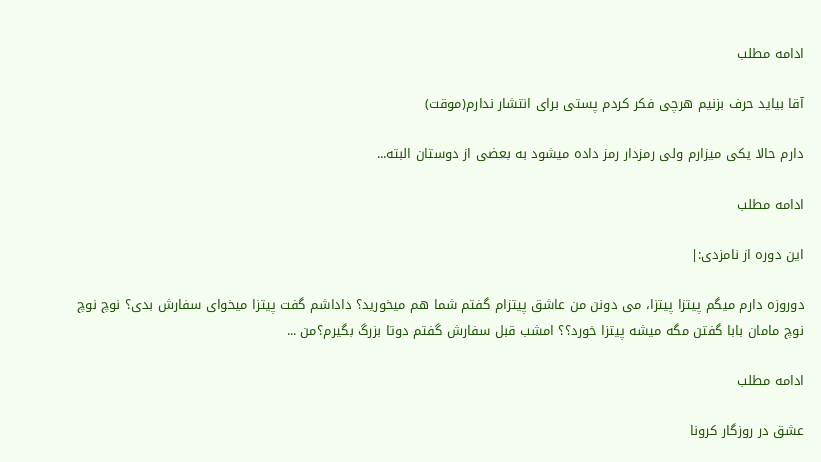ادامه مطلب

آقا بیاید حرف بزنیم هرچی فکر کردم پستی برای انتشار ندارم(موقت)

دارم حالا یکی میزارم ولی رمزدار رمز داده میشود به بعضی از دوستان البته...

ادامه مطلب

این دوره از نامزدی:|

دوروزه دارم میگم پیتزا پیتزا، می دونن من عاشق پیتزام گفتم شما هم میخورید؟ داداشم گفت پیتزا میخوای سفارش بدی؟ نوچ نوچ نوچ مامان بابا گفتن مگه میشه پیتزا خورد؟؟ امشب قبل سفارش گفتم دوتا بزرگ بگیرم؟من ...

ادامه مطلب

عشق در روزگار کرونا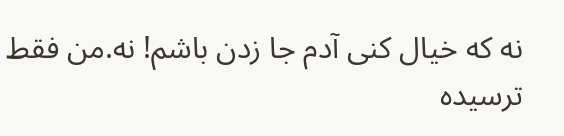نه که خیال کنی آدم جا زدن باشم! نه.من فقط ترسیده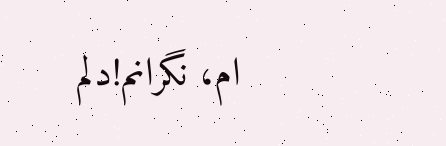ام، نگرانم!دلم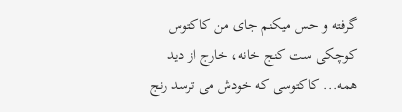گرفته و حس میکنم جای من کاکتوس کوچکی ست کنج خانه، خارج از دید همه... کاکتوسی که خودش می ترسد رنج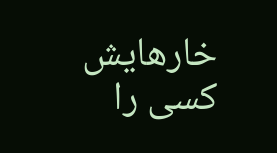خارهایش کسی را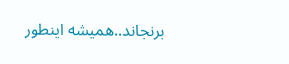برنجاند..همیشه اینطور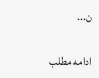ن...

ادامه مطلب